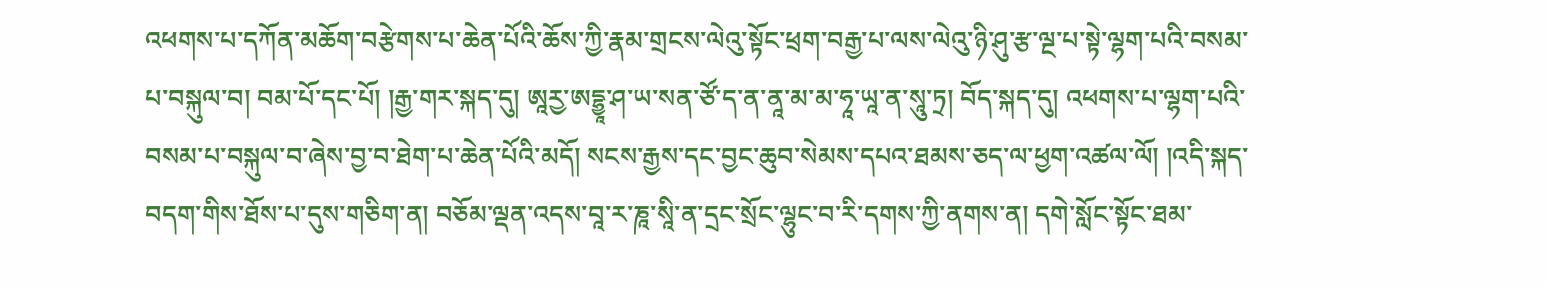འཕགས་པ་དཀོན་མཆོག་བརྩེགས་པ་ཆེན་པོའི་ཆོས་ཀྱི་རྣམ་གྲངས་ལེའུ་སྟོང་ཕྲག་བརྒྱ་པ་ལས་ལེའུ་ཉི་ཤུ་རྩ་ལྔ་པ་སྟེ་ལྷག་པའི་བསམ་པ་བསྐུལ་བ། བམ་པོ་དང་པོ། །རྒྱ་གར་སྐད་དུ། ཨཱརྱ་ཨདྷྱཱ་ཤ་ཡ་སན་ཙོ་ད་ན་ནཱ་མ་མ་ཧཱ་ཡཱ་ན་སཱུ་ཏྲ། བོད་སྐད་དུ། འཕགས་པ་ལྷག་པའི་བསམ་པ་བསྐུལ་བ་ཞེས་བྱ་བ་ཐེག་པ་ཆེན་པོའི་མདོ། སངས་རྒྱས་དང་བྱང་ཆུབ་སེམས་དཔའ་ཐམས་ཅད་ལ་ཕྱག་འཚལ་ལོ། །འདི་སྐད་བདག་གིས་ཐོས་པ་དུས་གཅིག་ན། བཅོམ་ལྡན་འདས་བཱ་ར་ཎཱ་སཱི་ན་དྲང་སྲོང་ལྷུང་བ་རི་དགས་ཀྱི་ནགས་ན། དགེ་སློང་སྟོང་ཐམ་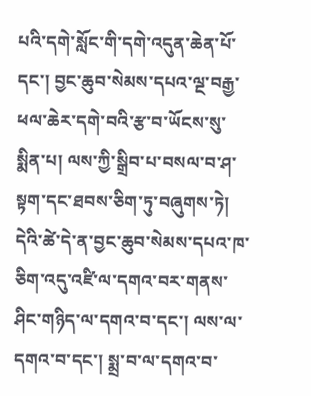པའི་དགེ་སློང་གི་དགེ་འདུན་ཆེན་པོ་དང་། བྱང་ཆུབ་སེམས་དཔའ་ལྔ་བརྒྱ་ཕལ་ཆེར་དགེ་བའི་རྩ་བ་ཡོངས་སུ་སྨིན་པ། ལས་ཀྱི་སྒྲིབ་པ་བསལ་བ་ཤ་སྟག་དང་ཐབས་ཅིག་ཏུ་བཞུགས་ཏེ། དེའི་ཚེ་དེ་ན་བྱང་ཆུབ་སེམས་དཔའ་ཁ་ཅིག་འདུ་འཛི་ལ་དགའ་བར་གནས་ཤིང་གཉིད་ལ་དགའ་བ་དང་། ལས་ལ་དགའ་བ་དང་། སྨྲ་བ་ལ་དགའ་བ་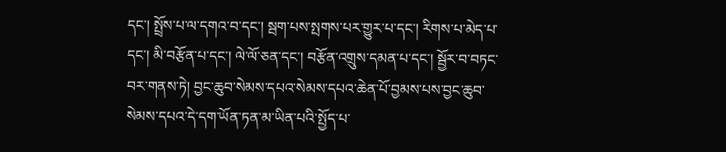དང་། སྤྲོས་པ་ལ་དགའ་བ་དང་། སྦག་པས་སྤགས་པར་གྱུར་པ་དང་། རིགས་པ་མེད་པ་དང་། མི་བརྩོན་པ་དང་། ལེ་ལོ་ཅན་དང་། བརྩོན་འགྲུས་དམན་པ་དང་། སྦྱོར་བ་བཏང་བར་གནས་ཏེ། བྱང་ཆུབ་སེམས་དཔའ་སེམས་དཔའ་ཆེན་པོ་བྱམས་པས་བྱང་ཆུབ་སེམས་དཔའ་དེ་དག་ཡོན་ཏན་མ་ཡིན་པའི་སྤྱོད་པ་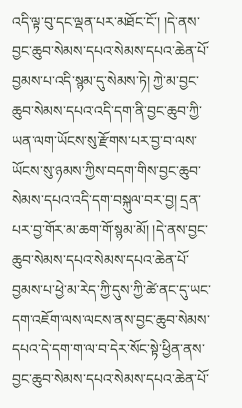འདི་ལྟ་བུ་དང་ལྡན་པར་མཐོང་ངོ་། །དེ་ནས་བྱང་ཆུབ་སེམས་དཔའ་སེམས་དཔའ་ཆེན་པོ་བྱམས་པ་འདི་སྙམ་དུ་སེམས་ཏེ། ཀྱེ་མ་བྱང་ཆུབ་སེམས་དཔའ་འདི་དག་ནི་བྱང་ཆུབ་ཀྱི་ཡན་ལག་ཡོངས་སུ་རྫོགས་པར་བྱ་བ་ལས་ཡོངས་སུ་ཉམས་ཀྱིས་བདག་གིས་བྱང་ཆུབ་སེམས་དཔའ་འདི་དག་བསྐུལ་བར་བྱ། དྲན་པར་བྱ་གོར་མ་ཆག་གོ་སྙམ་མོ། །དེ་ནས་བྱང་ཆུབ་སེམས་དཔའ་སེམས་དཔའ་ཆེན་པོ་བྱམས་པ་ཕྱེ་མ་རེད་ཀྱི་དུས་ཀྱི་ཚེ་ནང་དུ་ཡང་དག་འཇོག་ལས་ལངས་ནས་བྱང་ཆུབ་སེམས་དཔའ་དེ་དག་ག་ལ་བ་དེར་སོང་སྟེ་ཕྱིན་ནས་བྱང་ཆུབ་སེམས་དཔའ་སེམས་དཔའ་ཆེན་པོ་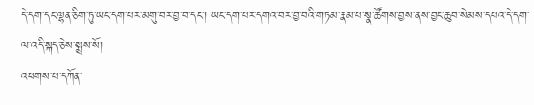དེ་དག་དང་ལྷན་ཅིག་ཏུ་ཡང་དག་པར་མགུ་བར་བྱ་བ་དང་། ཡང་དག་པར་དགའ་བར་བྱ་བའི་གཏམ་རྣམ་པ་སྣ་ཚོགས་བྱས་ནས་བྱང་ཆུབ་སེམས་དཔའ་དེ་དག་ལ་འདི་སྐད་ཅེས་སྨྲས་སོ།
འཕགས་པ་དཀོན་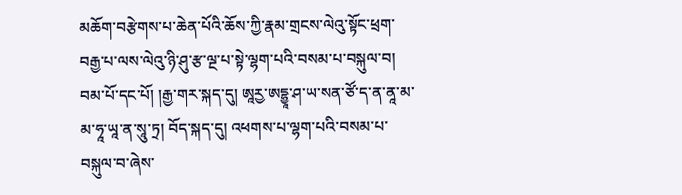མཆོག་བརྩེགས་པ་ཆེན་པོའི་ཆོས་ཀྱི་རྣམ་གྲངས་ལེའུ་སྟོང་ཕྲག་བརྒྱ་པ་ལས་ལེའུ་ཉི་ཤུ་རྩ་ལྔ་པ་སྟེ་ལྷག་པའི་བསམ་པ་བསྐུལ་བ། བམ་པོ་དང་པོ། །རྒྱ་གར་སྐད་དུ། ཨཱརྱ་ཨདྷྱཱ་ཤ་ཡ་སན་ཙོ་ད་ན་ནཱ་མ་མ་ཧཱ་ཡཱ་ན་སཱུ་ཏྲ། བོད་སྐད་དུ། འཕགས་པ་ལྷག་པའི་བསམ་པ་བསྐུལ་བ་ཞེས་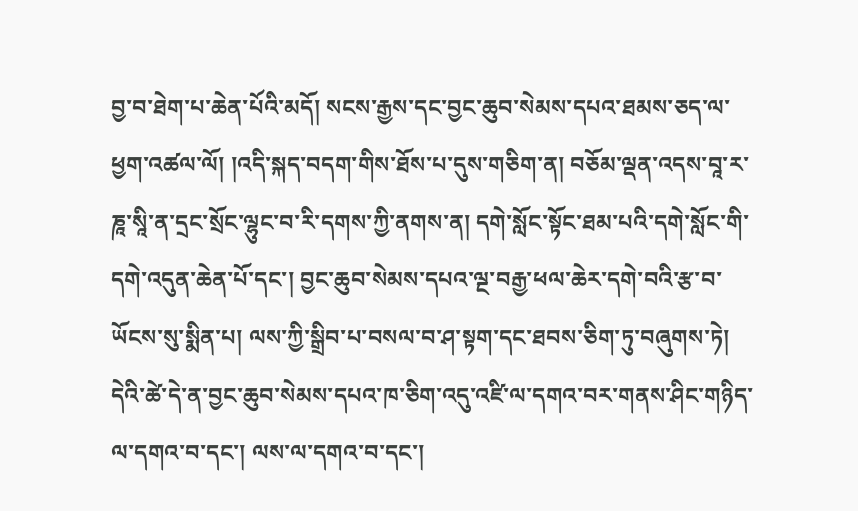བྱ་བ་ཐེག་པ་ཆེན་པོའི་མདོ། སངས་རྒྱས་དང་བྱང་ཆུབ་སེམས་དཔའ་ཐམས་ཅད་ལ་ཕྱག་འཚལ་ལོ། །འདི་སྐད་བདག་གིས་ཐོས་པ་དུས་གཅིག་ན། བཅོམ་ལྡན་འདས་བཱ་ར་ཎཱ་སཱི་ན་དྲང་སྲོང་ལྷུང་བ་རི་དགས་ཀྱི་ནགས་ན། དགེ་སློང་སྟོང་ཐམ་པའི་དགེ་སློང་གི་དགེ་འདུན་ཆེན་པོ་དང་། བྱང་ཆུབ་སེམས་དཔའ་ལྔ་བརྒྱ་ཕལ་ཆེར་དགེ་བའི་རྩ་བ་ཡོངས་སུ་སྨིན་པ། ལས་ཀྱི་སྒྲིབ་པ་བསལ་བ་ཤ་སྟག་དང་ཐབས་ཅིག་ཏུ་བཞུགས་ཏེ། དེའི་ཚེ་དེ་ན་བྱང་ཆུབ་སེམས་དཔའ་ཁ་ཅིག་འདུ་འཛི་ལ་དགའ་བར་གནས་ཤིང་གཉིད་ལ་དགའ་བ་དང་། ལས་ལ་དགའ་བ་དང་།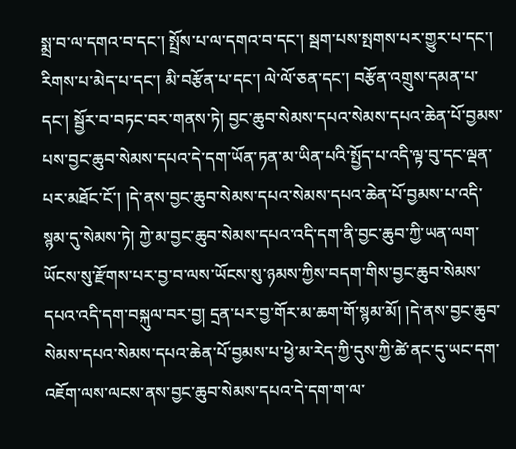སྨྲ་བ་ལ་དགའ་བ་དང་། སྤྲོས་པ་ལ་དགའ་བ་དང་། སྦག་པས་སྤགས་པར་གྱུར་པ་དང་། རིགས་པ་མེད་པ་དང་། མི་བརྩོན་པ་དང་། ལེ་ལོ་ཅན་དང་། བརྩོན་འགྲུས་དམན་པ་དང་། སྦྱོར་བ་བཏང་བར་གནས་ཏེ། བྱང་ཆུབ་སེམས་དཔའ་སེམས་དཔའ་ཆེན་པོ་བྱམས་པས་བྱང་ཆུབ་སེམས་དཔའ་དེ་དག་ཡོན་ཏན་མ་ཡིན་པའི་སྤྱོད་པ་འདི་ལྟ་བུ་དང་ལྡན་པར་མཐོང་ངོ་། །དེ་ནས་བྱང་ཆུབ་སེམས་དཔའ་སེམས་དཔའ་ཆེན་པོ་བྱམས་པ་འདི་སྙམ་དུ་སེམས་ཏེ། ཀྱེ་མ་བྱང་ཆུབ་སེམས་དཔའ་འདི་དག་ནི་བྱང་ཆུབ་ཀྱི་ཡན་ལག་ཡོངས་སུ་རྫོགས་པར་བྱ་བ་ལས་ཡོངས་སུ་ཉམས་ཀྱིས་བདག་གིས་བྱང་ཆུབ་སེམས་དཔའ་འདི་དག་བསྐུལ་བར་བྱ། དྲན་པར་བྱ་གོར་མ་ཆག་གོ་སྙམ་མོ། །དེ་ནས་བྱང་ཆུབ་སེམས་དཔའ་སེམས་དཔའ་ཆེན་པོ་བྱམས་པ་ཕྱེ་མ་རེད་ཀྱི་དུས་ཀྱི་ཚེ་ནང་དུ་ཡང་དག་འཇོག་ལས་ལངས་ནས་བྱང་ཆུབ་སེམས་དཔའ་དེ་དག་ག་ལ་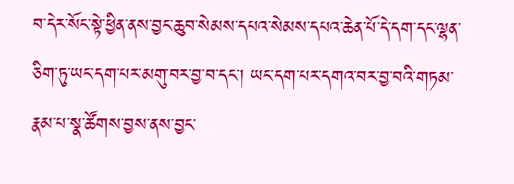བ་དེར་སོང་སྟེ་ཕྱིན་ནས་བྱང་ཆུབ་སེམས་དཔའ་སེམས་དཔའ་ཆེན་པོ་དེ་དག་དང་ལྷན་ཅིག་ཏུ་ཡང་དག་པར་མགུ་བར་བྱ་བ་དང་། ཡང་དག་པར་དགའ་བར་བྱ་བའི་གཏམ་རྣམ་པ་སྣ་ཚོགས་བྱས་ནས་བྱང་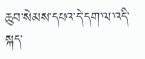ཆུབ་སེམས་དཔའ་དེ་དག་ལ་འདི་སྐད་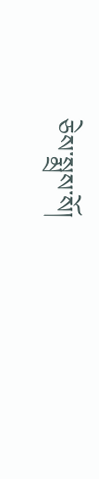ཅེས་སྨྲས་སོ།